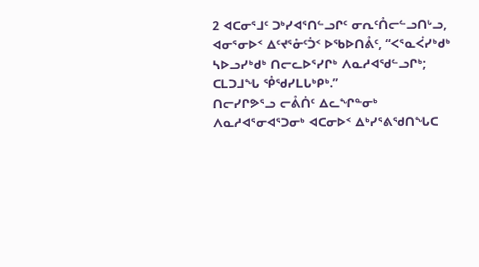2 ᐊᑕᓂᕐᒧᑦ ᑐᒃᓯᐊᕐᑎᓪᓗᒋᑦ ᓂᕆᑦᑍᓕᓪᓗᑎᒡᓗ, ᐊᓂᕐᓂᐅᑉ ᐃᑦᔪᕐᓁᑦᑑᑉ ᐅᖃᐅᑎᕔᑦ, “ᐸᕐᓇᐹᓯᒃᑯᒃ ᓴᐅᓗᓯᒃᑯᒃ ᑎᓕᓚᐅᕐᓯᒋᒃ ᐱᓇᓱᐊᖁᓪᓗᒋᒃ; ᑕᒪᑐᒧᖓ ᕾᖁᓯᒪᒐᒃᑭᒃ.”
ᑎᓕᓯᒋᕗᕐᓗ ᓕᕔᑏᑦ ᐃᓚᖏᓐᓂᒃ ᐱᓇᓱᐊᕐᓂᐊᕐᑐᓂᒃ ᐊᑕᓂᐅᑉ ᐃᒃᓯᕐᕕᖁᑎᖓᑕ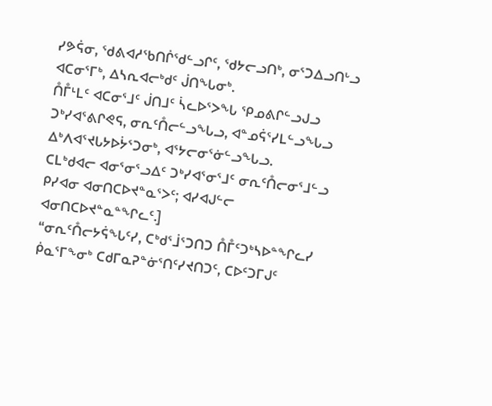ᓯᕗᕌᓂ, ᖁᕕᐊᓱᖃᑎᒌᖁᓪᓗᒋᑦ, ᖁᔭᓕᓗᑎᒃ, ᓂᕐᑐᐃᓗᑎᒡᓗ ᐊᑕᓂᕐᒥᒃ, ᐃᓴᕆᐊᓕᒃᑯᑦ ᒎᑎᖓᓂᒃ.
ᑍᒤᒻᒪᑦ ᐊᑕᓂᕐᒧᑦ ᒎᑎᒧᑦ ᓵᓚᐅᕐᐳᖓ ᕿᓄᕕᒋᓪᓗᒍᓗ ᑐᒃᓯᐊᕐᕕᒋᕙᕋ, ᓂᕆᑦᑍᓕᓪᓗᖓᓗ, ᐊᓐᓄᕌᕐᓯᒪᓪᓗᖓᓗ ᐃᒃᐱᐊᕐᔪᒐᔭᐅᔮᕐᑐᓂᒃ, ᐊᕐᔭᓕᓂᕐᓃᓪᓗᖓᓗ.
ᑕᒪᒃᑯᐊᓕ ᐊᓂᕐᓂᕐᓗᐃᑦ ᑐᒃᓯᐊᕐᓂᕐᒧᑦ ᓂᕆᑦᑍᓕᓂᕐᒧᓪᓗ ᑭᓯᐊᓂ ᐊᓂᑎᑕᐅᔪᓐᓇᕐᐳᑦ; ᐊᓯᐊᒍᓪᓕ ᐊᓂᑎᑕᐅᔪᓐᓇᓐᖏᓚᑦ.]
“ᓂᕆᑦᑍᓕᔭᕌᖓᑦᓯ, ᑕᒃᑯᕐᒨᕐᑐᑎᑐ ᑍᒤᑦᑐᒃᓴᐅᓐᖏᓚᓯ ᑮᓇᕐᒥᖕᓂᒃ ᑕᑯᒥᓇᕈᓐᓃᕐᑎᑦᓯᔪᑎᑐᑦ, ᑕᐅᑦᑐᒥᒍᑦ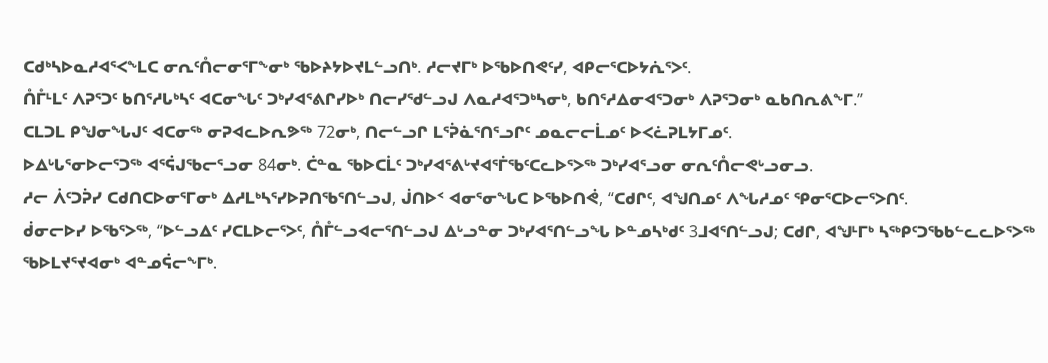ᑕᑯᒃᓴᐅᓇᓱᐊᕐᐸᖕᒪᑕ ᓂᕆᑦᑍᓕᓂᕐᒥᖕᓂᒃ ᖃᐅᔨᔭᐅᔪᒪᓪᓗᑎᒃ. ᓱᓕᔪᒥᒃ ᐅᖃᐅᑎᕙᑦᓯ, ᐊᑭᓕᕐᑕᐅᔭᕇᕐᐳᑦ.
ᑍᒤᒻᒪᑦ ᐱᕈᕐᑐᑦ ᑲᑎᕐᓱᒐᒃᓴᑦ ᐊᑕᓂᖓᑦ ᑐᒃᓯᐊᕐᕕᒋᓯᐅᒃ ᑎᓕᓯᖁᓪᓗᒍ ᐱᓇᓱᐊᕐᑐᒃᓴᓂᒃ, ᑲᑎᕐᓱᐃᓂᐊᕐᑐᓂᒃ ᐱᕈᕐᑐᓂᒃ ᓇᑲᑎᕆᕕᖕᒥ.”
ᑕᒪᑐᒪ ᑭᖑᓂᖓᒍᑦ ᐊᑕᓂᖅ ᓂᕈᐊᓚᐅᕆᕗᖅ 72ᓂᒃ, ᑎᓕᓪᓗᒋ ᒪᕐᕉᓈᕐᑎᕐᓗᒋᑦ ᓄᓇᓕᓕᒫᓄᑦ ᐅᐸᓛᕈᒪᔭᒥᓄᑦ.
ᐅᐃᒡᒐᕐᓂᐅᓕᕐᑐᖅ ᐊᕐᕌᒍᖃᓕᕐᓗᓂ 84ᓂᒃ. ᑖᓐᓇ ᖃᐅᑕᒫᑦ ᑐᒃᓯᐊᕐᕕᒡᔪᐊᕐᒦᖃᑦᑕᓚᐅᕐᐳᖅ ᑐᒃᓯᐊᕐᓗᓂ ᓂᕆᑦᑍᓕᕙᒡᓗᓂᓗ.
ᓱᓕ ᐲᑦᑐᕉᓯ ᑕᑯᑎᑕᐅᓂᕐᒥᓂᒃ ᐃᓱᒪᒃᓴᕐᓯᐅᕈᑎᖃᕐᑎᓪᓗᒍ, ᒎᑎᐅᑉ ᐊᓂᕐᓂᖓᑕ ᐅᖃᐅᑎᕚ, “ᑕᑯᒋᑦ, ᐊᖑᑎᓄᑦ ᐱᖓᓱᓄᑦ ᕿᓂᕐᑕᐅᓕᕐᐳᑎᑦ.
ᑰᓂᓕᐅᓯ ᐅᖃᕐᐳᖅ, “ᐅᓪᓗᐃᑦ ᓯᑕᒪᐅᓕᕐᐳᑦ, ᑍᒤᓪᓗᐊᓕᕐᑎᓪᓗᒍ ᐃᒡᓗᓐᓂ ᑐᒃᓯᐊᕐᑎᓪᓗᖓ ᐅᓐᓄᓴᒃᑯᑦ 3ᒧᐊᕐᑎᓪᓗᒍ; ᑕᑯᒋ, ᐊᖑᒻᒥᒃ ᓴᖅᑭᑦᑐᖃᑲᓪᓚᓚᐅᕐᐳᖅ ᖃᐅᒪᔪᕐᔪᐊᓂᒃ ᐊᓐᓄᕌᓕᖕᒥᒃ.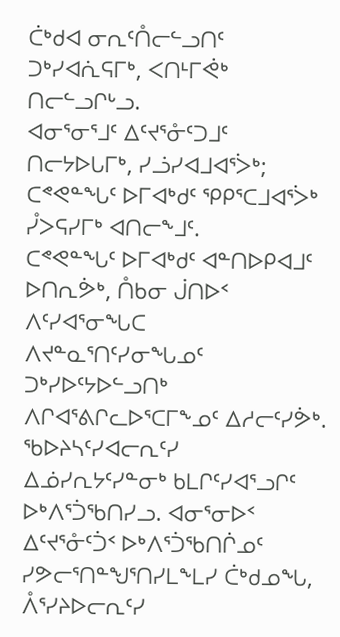ᑖᒃᑯᐊ ᓂᕆᑦᑍᓕᓪᓗᑎᑦ ᑐᒃᓯᐊᕇᕋᒥᒃ, ᐸᑎᒻᒥᕚᒃ ᑎᓕᓪᓗᒋᒡᓗ.
ᐊᓂᕐᓂᕐᒧᑦ ᐃᑦᔪᕐᓁᑦᑐᒧᑦ ᑎᓕᔭᐅᒐᒥᒃ, ᓯᓘᓯᐊᒧᐊᕐᐴᒃ; ᑕᕝᕙᓐᖓᑦ ᐅᒥᐊᒃᑯᑦ ᕿᑭᕐᑕᒧᐊᕐᐴᒃ ᓮᐳᕋᓯᒥᒃ ᐊᑎᓕᖕᒧᑦ.
ᑕᕝᕙᓐᖓᑦ ᐅᒥᐊᒃᑯᑦ ᐊᓐᑎᐅᑭᐊᒧᑦ ᐅᑎᕆᕘᒃ, ᑍᑲᓂ ᒎᑎᐅᑉ ᐱᑦᓯᐊᕐᓂᖓᑕ ᐱᔪᓐᓇᕐᑎᑦᓯᓂᖓᓄᑦ ᑐᒃᓯᐅᑦᔭᐅᓪᓗᑎᒃ ᐱᒋᐊᕐᕕᒋᓚᐅᕐᑕᒥᖕᓄᑦ ᐃᓱᓕᑦᓯᕘᒃ.
ᖃᐅᔨᓴᑦᓯᐊᓕᕆᑦᓯ ᐃᓅᓯᕆᔭᑦᓯᓐᓂᒃ ᑲᒪᒋᑦᓯᐊᕐᓗᒋᑦ ᐅᒃᐱᕐᑑᖃᑎᓯᓗ. ᐊᓂᕐᓂᐅᑉ ᐃᑦᔪᕐᓁᑦᑑᑉ ᐅᒃᐱᕐᑑᖃᑎᒌᓄᑦ ᓯᕗᓕᕐᑎᓐᖑᕐᑎᓯᒪᖕᒪᓯ ᑖᒃᑯᓄᖓ, ᐰᕐᓯᔨᐅᓕᕆᑦᓯ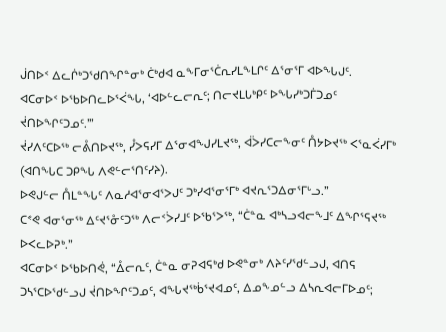ᒎᑎᐅᑉ ᐃᓚᒌᒃᑐᖁᑎᖏᓐᓂᒃ ᑖᒃᑯᐊ ᓇᖕᒥᓂᕐᑖᕆᓯᒪᖕᒪᒋᑦ ᐃᕐᓂᕐᒥ ᐊᐅᖓᒍᑦ.
ᐊᑕᓂᐅᑉ ᐅᖃᐅᑎᓚᐅᕐᐹᖓ, ‘ᐊᐅᓪᓚᓕᕆᑦ; ᑎᓕᔪᒪᒐᒃᑭᑦ ᐅᖓᓯᒃᑐᒦᑐᓄᑦ ᔫᑎᐅᖏᑦᑐᓄᑦ.’”
ᔫᓯᐱᑦᑕᐅᖅ ᓕᕔᑎᐅᔪᖅ, ᓮᐳᕋᓯᒥ ᐃᕐᓂᐊᖑᓯᒪᔪᖅ, ᐋᐴᓯᑕᓕᖕᓂᑦ ᑍᔭᐅᔪᖅ ᐸᕐᓇᐹᓯᒥᒃ (ᐊᑎᖓᑕ ᑐᑭᖓ ᐱᕙᓪᓕᕐᑎᑦᓯᔨ).
ᐅᕙᒍᓪᓕ ᑍᒪᓐᖓᑦ ᐱᓇᓱᐊᕐᓂᐊᕐᐳᒍᑦ ᑐᒃᓯᐊᕐᓂᕐᒥᒃ ᐊᔪᕆᕐᑐᐃᓂᕐᒥᒡᓗ.”
ᑕᕝᕙ ᐊᓂᕐᓂᖅ ᐃᑦᔪᕐᓁᑦᑐᖅ ᐱᓕᑉᐴᓯᒧᑦ ᐅᖃᕐᐳᖅ, “ᑖᓐᓇ ᐊᒃᓴᓗᐊᓕᖕᒧᑦ ᐃᖏᕐᕋᔪᖅ ᐅᐸᓚᐅᕈᒃ.”
ᐊᑕᓂᐅᑉ ᐅᖃᐅᑎᕚ, “ᐂᓕᕆᑦ, ᑖᓐᓇ ᓂᕈᐊᕋᒃᑯ ᐅᕙᓐᓂᒃ ᐱᔨᑦᓯᖁᓪᓗᒍ, ᐊᑎᕋ ᑐᓴᕐᑕᐅᖁᓪᓗᒍ ᔫᑎᐅᖏᑦᑐᓄᑦ, ᐊᖓᔪᖅᑳᕐᔪᐊᓄᑦ, ᐃᓄᖕᓄᓪᓗ ᐃᓴᕆᐊᓕᒥᐅᓄᑦ;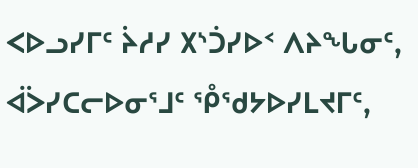ᐸᐅᓗᓯᒥᑦ ᔩᓱᓯ ᙭ᔅᑑᓯᐅᑉ ᐱᔨᖓᓂᑦ, ᐋᐴᓯᑕᓕᐅᓂᕐᒧᑦ ᕾᖁᔭᐅᓯᒪᔪᒥᑦ,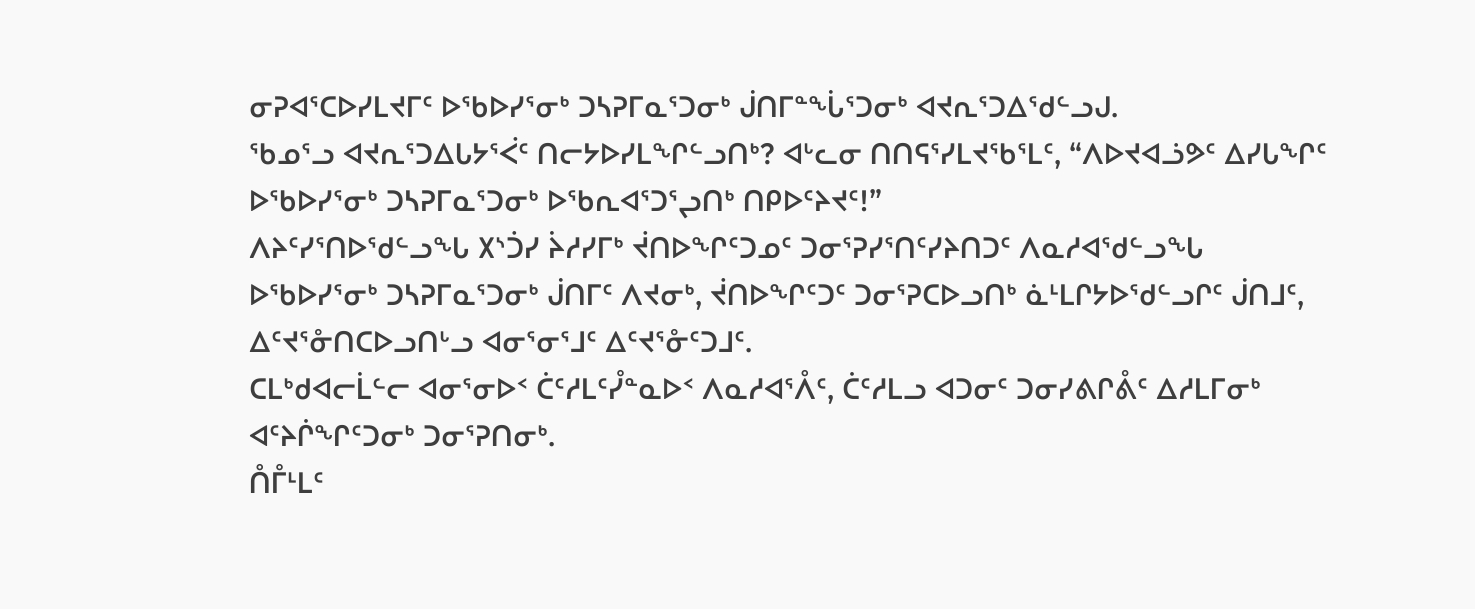ᓂᕈᐊᕐᑕᐅᓯᒪᔪᒥᑦ ᐅᖃᐅᓯᕐᓂᒃ ᑐᓴᕈᒥᓇᕐᑐᓂᒃ ᒎᑎᒥᓐᖔᕐᑐᓂᒃ ᐊᔪᕆᕐᑐᐃᖁᓪᓗᒍ.
ᖃᓄᕐᓗ ᐊᔪᕆᕐᑐᐃᒐᔭᕐᐹᑦ ᑎᓕᔭᐅᓯᒪᖏᓪᓗᑎᒃ? ᐊᒡᓚᓂ ᑎᑎᕋᕐᓯᒪᔪᖃᕐᒪᑦ, “ᐱᐅᔪᐊᓘᕗᑦ ᐃᓯᒐᖏᑦ ᐅᖃᐅᓯᕐᓂᒃ ᑐᓴᕈᒥᓇᕐᑐᓂᒃ ᐅᖃᕆᐊᕐᑐᕐᖢᑎᒃ ᑎᑭᐅᑦᔨᔪᑦ!”
ᐱᔨᑦᓯᕐᑎᐅᖁᓪᓗᖓ ᙭ᔅᑑᓯ ᔩᓱᓯᒥᒃ ᔫᑎᐅᖏᑦᑐᓄᑦ ᑐᓂᕐᕈᓯᕐᑎᑦᓯᔨᑎᑐᑦ ᐱᓇᓱᐊᖁᓪᓗᖓ ᐅᖃᐅᓯᕐᓂᒃ ᑐᓴᕈᒥᓇᕐᑐᓂᒃ ᒎᑎᒥᑦ ᐱᔪᓂᒃ, ᔫᑎᐅᖏᑦᑐᑦ ᑐᓂᕐᕈᑕᐅᓗᑎᒃ ᓈᒻᒪᒋᔭᐅᖁᓪᓗᒋᑦ ᒎᑎᒧᑦ, ᐃᑦᔪᕐᓁᑎᑕᐅᓗᑎᒡᓗ ᐊᓂᕐᓂᕐᒧᑦ ᐃᑦᔪᕐᓁᑦᑐᒧᑦ.
ᑕᒪᒃᑯᐊᓕᒫᓪᓕ ᐊᓂᕐᓂᐅᑉ ᑖᑦᓱᒪᑦᓮᓐᓇᐅᑉ ᐱᓇᓱᐊᕐᐰᑦ, ᑖᑦᓱᒪᓗ ᐊᑐᓂᑦ ᑐᓂᓯᕕᒋᕔᑦ ᐃᓱᒪᒥᓂᒃ ᐊᑦᔨᒌᖏᑦᑐᓂᒃ ᑐᓂᕐᕈᑎᓂᒃ.
ᑍᒤᒻᒪᑦ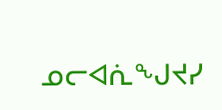ᓄᓕᐊᕇᖑᔪᓯ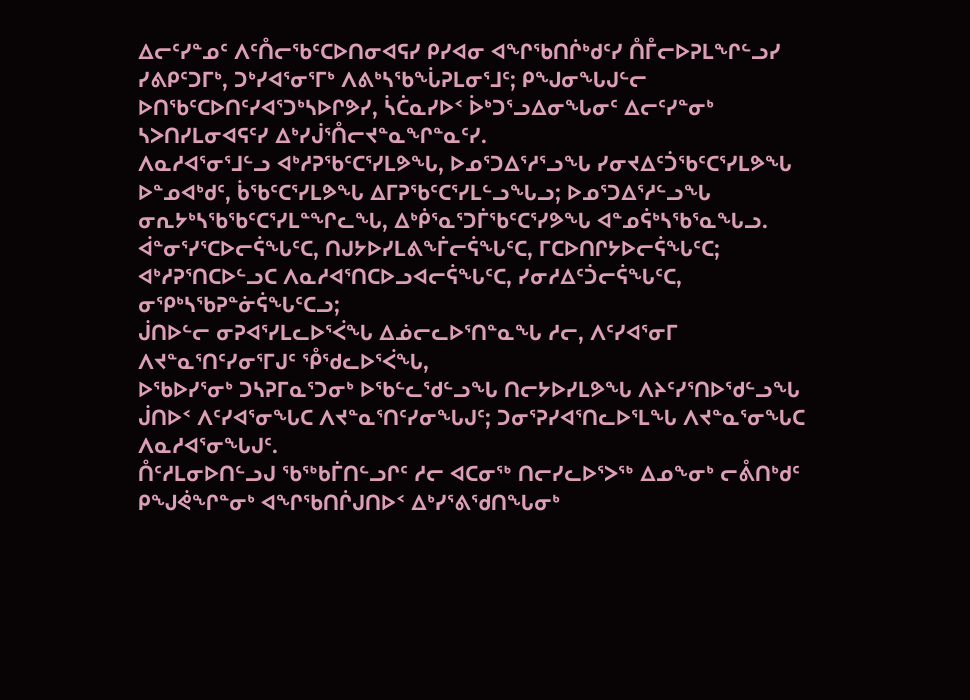ᐃᓕᑦᓯᓐᓄᑦ ᐱᑦᑍᓕᖃᑦᑕᐅᑎᓂᐊᕋᓯ ᑭᓯᐊᓂ ᐊᖏᖃᑎᒌᒃᑯᑦᓯ ᑍᒤᓕᐅᕈᒪᖏᓪᓗᓯ ᓯᕕᑭᑦᑐᒥᒃ, ᑐᒃᓯᐊᕐᓂᕐᒥᒃ ᐱᕕᒃᓴᖃᖔᕈᒪᓂᕐᒧᑦ; ᑭᖑᓂᖓᒍᓪᓕ ᐅᑎᖃᑦᑕᐅᑎᑦᓯᐊᕐᑐᒃᓴᐅᒋᕗᓯ, ᓵᑖᓇᓯᐅᑉ ᐆᒃᑐᕐᓗᐃᓂᖓᓂᑦ ᐃᓕᑦᓯᓐᓂᒃ ᓴᐳᑎᓯᒪᓂᐊᕋᑦᓯ ᐃᒃᓯᒎᕐᑍᓕᔪᓐᓇᖏᓐᓇᑦᓯ.
ᐱᓇᓱᐊᕐᓂᕐᒧᓪᓗ ᐊᒃᓱᕈᖃᑦᑕᕐᓯᒪᕗᖓ, ᐅᓄᕐᑐᐃᕐᓱᕐᓗᖓ ᓯᓂᔪᐃᑦᑑᖃᑦᑕᕐᓯᒪᕗᖓ ᐅᓐᓄᐊᒃᑯᑦ, ᑳᖃᑦᑕᕐᓯᒪᕗᖓ ᐃᒥᕈᖃᑦᑕᕐᓯᒪᓪᓗᖓᓗ; ᐅᓄᕐᑐᐃᕐᓱᓪᓗᖓ ᓂᕆᔭᒃᓴᖃᖃᑦᑕᕐᓯᒪᓐᖏᓚᖓ, ᐃᒃᑮᕐᓇᕐᑐᒦᖃᑦᑕᕐᓯᕗᖓ ᐊᓐᓄᕌᒃᓴᖃᕐᓇᖓᓗ.
ᐋᓐᓂᕐᓯᕐᑕᐅᓕᕌᖓᑦᑕ, ᑎᒍᔭᐅᓯᒪᕕᖕᒦᓕᕌᖓᑦᑕ, ᒥᑕᐅᑎᒋᔭᐅᓕᕌᖓᑦᑕ; ᐊᒃᓱᕈᕐᑎᑕᐅᓪᓗᑕ ᐱᓇᓱᐊᕐᑎᑕᐅᓗᐊᓕᕌᖓᑦᑕ, ᓯᓂᓱᐃᑦᑑᓕᕌᖓᑦᑕ, ᓂᕿᒃᓴᖃᕈᓐᓃᕌᖓᑦᑕᓗ;
ᒎᑎᐅᓪᓕ ᓂᕈᐊᕐᓯᒪᓚᐅᕐᐹᖓ ᐃᓅᓕᓚᐅᕐᑎᓐᓇᖓ ᓱᓕ, ᐱᑦᓯᐊᕐᓂᒥ ᐱᔪᓐᓇᕐᑎᑦᓯᓂᕐᒥᒍᑦ ᕾᖁᓚᐅᕐᐹᖓ,
ᐅᖃᐅᓯᕐᓂᒃ ᑐᓴᕈᒥᓇᕐᑐᓂᒃ ᐅᖃᓪᓚᖁᓪᓗᖓ ᑎᓕᔭᐅᓯᒪᕗᖓ ᐱᔨᑦᓯᕐᑎᐅᖁᓪᓗᖓ ᒎᑎᐅᑉ ᐱᑦᓯᐊᕐᓂᖓᑕ ᐱᔪᓐᓇᕐᑎᑦᓯᓂᖓᒍᑦ; ᑐᓂᕐᕈᓯᐊᕐᑎᓚᐅᕐᒪᖓ ᐱᔪᓐᓇᕐᓂᖓᑕ ᐱᓇᓱᐊᕐᓂᖓᒍᑦ.
ᑍᑦᓱᒪᓂᐅᑎᓪᓗᒍ ᖃᖅᑲᒦᑎᓪᓗᒋᑦ ᓱᓕ ᐊᑕᓂᖅ ᑎᓕᓯᓚᐅᕐᐳᖅ ᐃᓄᖕᓂᒃ ᓕᕔᑎᒃᑯᑦ ᑭᖑᕚᖏᓐᓂᒃ ᐊᖏᖃᑎᒌᒍᑎᐅᑉ ᐃᒃᓯᕐᕕᖁᑎᖓᓂᒃ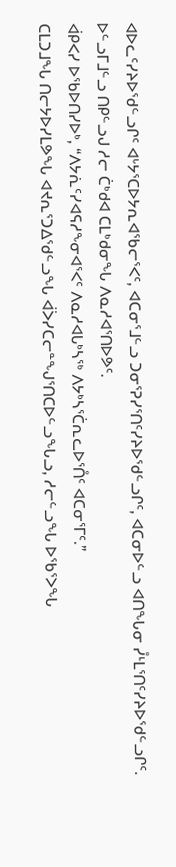ᐊᐅᓚᑦᓯᔨᐅᖁᓪᓗᒋᑦ ᐊᒡᔭᕐᑕᐅᔭᕆᐊᖃᓕᕐᐸᑦ, ᐊᑕᓂᕐᒧᓪᓗ ᑐᓂᕐᕈᓯᕐᑎᑦᓯᔨᐅᖁᓪᓗᒋᑦ, ᐊᑕᓂᐅᓪᓗ ᐊᑎᖓᓂ ᓮᒻᒪᕐᑎᑦᓯᔨᐅᖁᓪᓗᒋᑦ. ᐅᓪᓗᒥᒧᓪᓗ ᑎᑭᓪᓗᒍ ᓱᓕ ᑖᒃᑯᐊ ᑕᒪᒃᑯᓂᖓ ᐱᓇᓱᐊᕐᑎᐅᕗᑦ.
ᐋᑭᐸᓯ ᐅᖃᐅᑎᓯᐅᒃ, “ᐱᔭᕇᑦᓯᐊᕋᓱᖕᓂᐊᕐᐸᑦ ᐱᓇᓱᐊᒐᒃᓴᖅ ᐱᔭᒃᓴᕐᑖᕆᓚᐅᕐᑍᑦ ᐊᑕᓂᕐᒥᑦ.”
ᑕᒪᑐᒧᖓ ᑎᓕᔭᐅᓯᒪᕗᖓ ᐊᔪᕆᕐᑐᐃᖁᓪᓗᖓ ᐋᐴᓯᑕᓕᓐᖑᕐᑎᑕᐅᓪᓗᖓᓗ, ᓱᓕᓪᓗᖓ ᐅᖃᕐᐳᖓ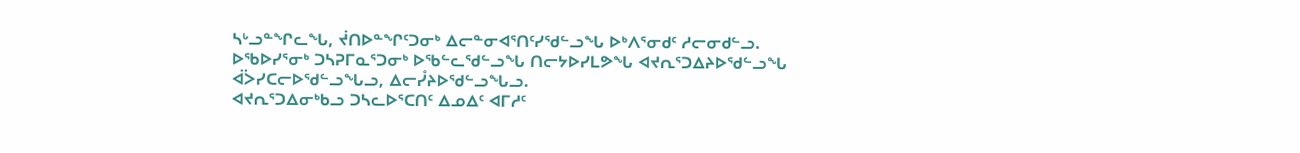ᓴᒡᓗᓐᖏᓚᖓ, ᔫᑎᐅᓐᖏᑦᑐᓂᒃ ᐃᓕᓐᓂᐊᕐᑎᑦᓯᖁᓪᓗᖓ ᐅᒃᐱᕐᓂᑯᑦ ᓱᓕᓂᑯᓪᓗ.
ᐅᖃᐅᓯᕐᓂᒃ ᑐᓴᕈᒥᓇᕐᑐᓂᒃ ᐅᖃᓪᓚᖁᓪᓗᖓ ᑎᓕᔭᐅᓯᒪᕗᖓ ᐊᔪᕆᕐᑐᐃᔨᐅᖁᓪᓗᖓ ᐋᐴᓯᑕᓕᐅᖁᓪᓗᖓᓗ, ᐃᓕᓮᔨᐅᖁᓪᓗᖓᓗ.
ᐊᔪᕆᕐᑐᐃᓂᒃᑲᓗ ᑐᓴᓚᐅᕐᑕᑎᑦ ᐃᓄᐃᑦ ᐊᒥᓱᑦ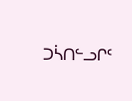ᑐᓵᑎᓪᓗᒋᑦ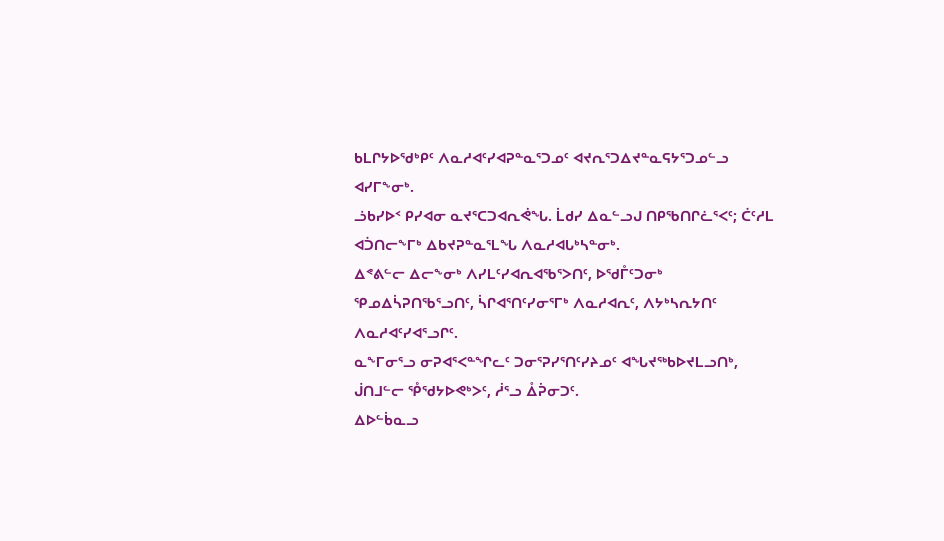ᑲᒪᒋᔭᐅᖁᒃᑭᑦ ᐱᓇᓱᐊᑦᓯᐊᕈᓐᓇᕐᑐᓄᑦ ᐊᔪᕆᕐᑐᐃᔪᓐᓇᕋᔭᕐᑐᓄᓪᓗ ᐊᓯᒥᖕᓂᒃ.
ᓘᑲᓯᐅᑉ ᑭᓯᐊᓂ ᓇᔪᕐᑕᑐᐊᕆᕚᖓ. ᒫᑯᓯ ᐃᓇᓪᓗᒍ ᑎᑭᖃᑎᒋᓛᕐᐸᑦ; ᑖᑦᓱᒪ ᐊᑑᑎᓕᖕᒥᒃ ᐃᑲᔪᕈᓐᓇᕐᒪᖓ ᐱᓇᓱᐊᒐᒃᓴᓐᓂᒃ.
ᐃᕝᕕᓪᓕ ᐃᓕᖕᓂᒃ ᐱᓯᒪᑦᓯᐊᕆᐊᖃᕐᐳᑎᑦ, ᐅᖁᒤᑦᑐᓂᒃ ᕿᓄᐃᓵᕈᑎᖃᕐᓗᑎᑦ, ᓵᒋᐊᕐᑎᑦᓯᓂᕐᒥᒃ ᐱᓇᓱᐊᕆᑦ, ᐱᔭᒃᓴᕆᔭᑎᑦ ᐱᓇᓱᐊᑦᓯᐊᕐᓗᒋᑦ.
ᓇᖕᒥᓂᕐᓗ ᓂᕈᐊᕐᐸᓐᖏᓚᑦ ᑐᓂᕐᕈᓯᕐᑎᑦᓯᔨᓄᑦ ᐊᖓᔪᖅᑲᐅᔪᒪᓗᑎᒃ, ᒎᑎᒧᓪᓕ ᕾᖁᔭᐅᕙᒃᐳᑦ, ᓲᕐᓗ ᐂᕉᓂᑐᑦ.
ᐃᐅᓪᑳᓇᓗ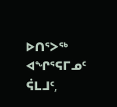ᐅᑎᕐᐳᖅ ᐊᖏᕐᕋᒥᓄᑦ ᕌᒪᒧᑦ,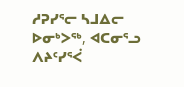ᓱᕈᓯᕐᓕ ᓴᒧᐃᓕ ᐅᓂᒃᐳᖅ, ᐊᑕᓂᕐᓗ ᐱᔨᑦᓯᕐᐹ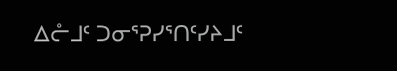ᐃᓔᒧᑦ ᑐᓂᕐᕈᓯᕐᑎᑦᓯᔨᒧᑦ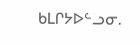ᑲᒪᒋᔭᐅᓪᓗᓂ.